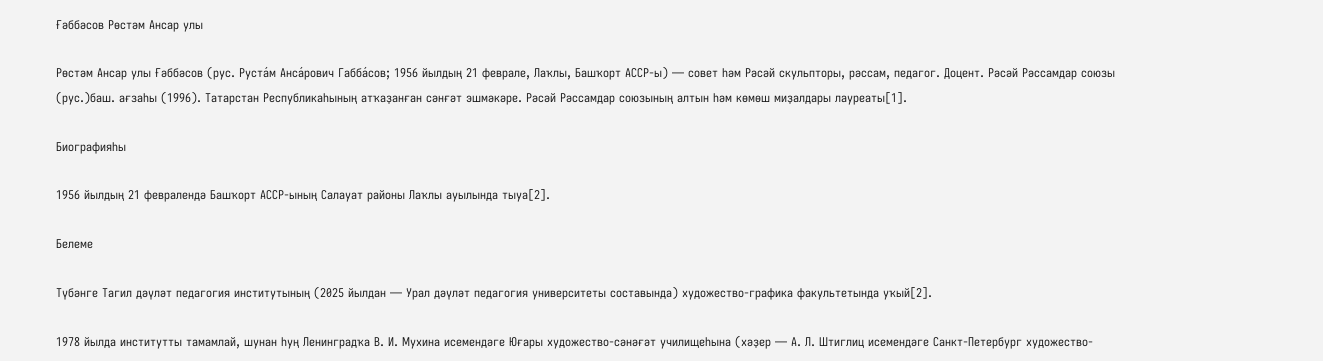Ғәббәсов Рөстәм Ансар улы

Рөстәм Ансар улы Ғәббәсов (рус. Руста́м Анса́рович Габба́сов; 1956 йылдың 21 феврале, Лаҡлы, Башҡорт АССР-ы) — совет һәм Рәсәй скульпторы, рәссам, педагог. Доцент. Рәсәй Рәссамдар союзы (рус.)баш. ағзаһы (1996). Татарстан Республикаһының атҡаҙанған сәнғәт эшмәкәре. Рәсәй Рәссамдар союзының алтын һәм көмөш миҙалдары лауреаты[1].

Биографияһы

1956 йылдың 21 февралендә Башҡорт АССР-ының Салауат районы Лаҡлы ауылында тыуа[2].

Белеме

Түбәнге Тагил дәүләт педагогия институтының (2025 йылдан — Урал дәүләт педагогия университеты составында) художество-графика факультетында уҡый[2].

1978 йылда институтты тамамлай, шунан һуң Ленинградҡа В. И. Мухина исемендәге Юғары художество-сәнәғәт училищеһына (хәҙер — А. Л. Штиглиц исемендәге Санкт-Петербург художество-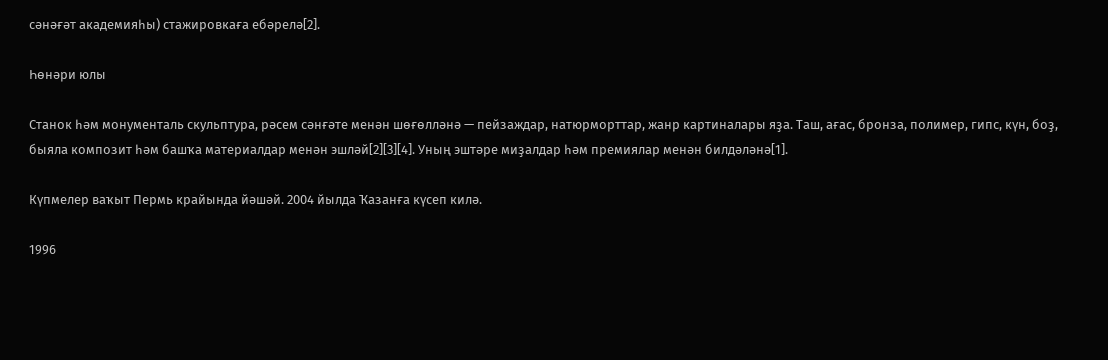сәнәғәт академияһы) стажировкаға ебәрелә[2].

Һөнәри юлы

Станок һәм монументаль скульптура, рәсем сәнғәте менән шөғөлләнә — пейзаждар, натюрморттар, жанр картиналары яҙа. Таш, ағас, бронза, полимер, гипс, күн, боҙ, быяла композит һәм башҡа материалдар менән эшләй[2][3][4]. Уның эштәре миҙалдар һәм премиялар менән билдәләнә[1].

Күпмелер ваҡыт Пермь крайында йәшәй. 2004 йылда Ҡазанға күсеп килә.

1996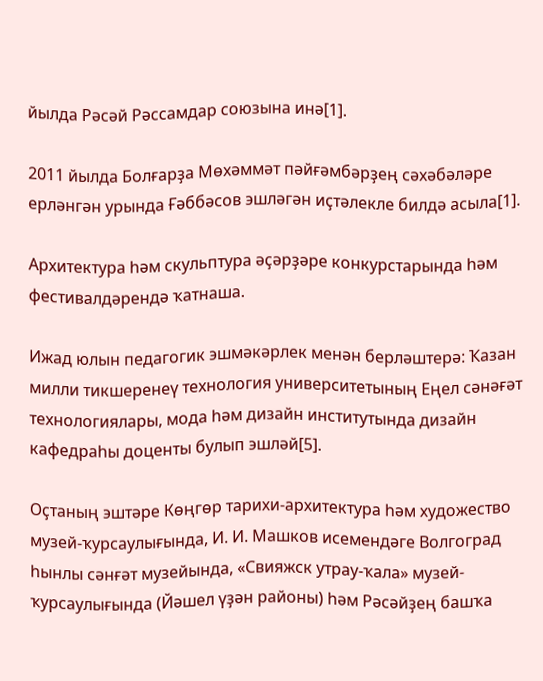йылда Рәсәй Рәссамдар союзына инә[1].

2011 йылда Болғарҙа Мөхәммәт пәйғәмбәрҙең сәхәбәләре ерләнгән урында Ғәббәсов эшләгән иҫтәлекле билдә асыла[1].

Архитектура һәм скульптура әҫәрҙәре конкурстарында һәм фестивалдәрендә ҡатнаша.

Ижад юлын педагогик эшмәкәрлек менән берләштерә: Ҡазан милли тикшеренеү технология университетының Еңел сәнәғәт технологиялары, мода һәм дизайн институтында дизайн кафедраһы доценты булып эшләй[5].

Оҫтаның эштәре Көңгөр тарихи-архитектура һәм художество музей-ҡурсаулығында, И. И. Машков исемендәге Волгоград һынлы сәнғәт музейында, «Свияжск утрау-ҡала» музей-ҡурсаулығында (Йәшел үҙән районы) һәм Рәсәйҙең башҡа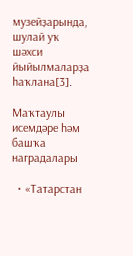музейҙарында, шулай уҡ шәхси йыйылмаларҙа һаҡлана[3].

Маҡтаулы исемдәре һәм башҡа наградалары

  • «Татарстан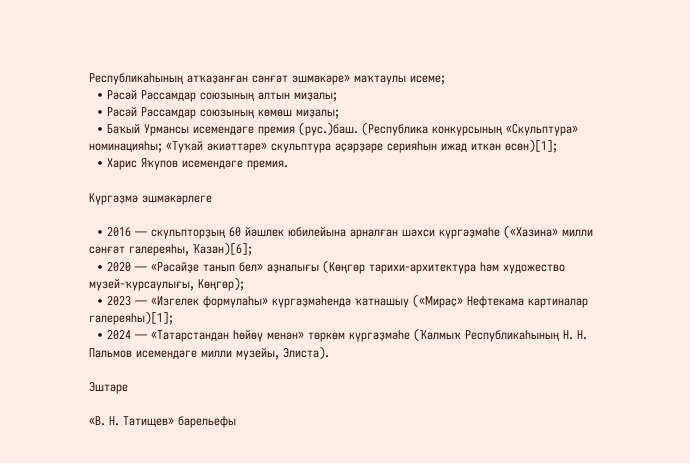Республикаһының атҡаҙанған сәнғәт эшмәкәре» маҡтаулы исеме;
  • Рәсәй Рәссамдар союзының алтын миҙалы;
  • Рәсәй Рәссамдар союзының көмөш миҙалы;
  • Баҡый Урмансы исемендәге премия (рус.)баш. (Республика конкурсының «Скульптура» номинацияһы; «Туҡай әкиәттәре» скульптура әҫәрҙәре серияһын ижад иткән өсөн)[1];
  • Харис Яҡупов исемендәге премия.

Күргәҙмә эшмәкәрлеге

  • 2016 — скульпторҙың 60 йәшлек юбилейына арналған шәхси күргәҙмәһе («Хазина» милли сәнғәт галереяһы, Ҡазан)[6];
  • 2020 — «Рәсәйҙе танып бел» аҙналығы (Көңгөр тарихи-архитектура һәм художество музей-ҡурсаулығы, Көңгөр);
  • 2023 — «Изгелек формулаһы» күргәҙмәһендә ҡатнашыу («Мираҫ» Нефтекама картиналар галереяһы)[1];
  • 2024 — «Татарстандан һөйөү менән» төркөм күргәҙмәһе (Ҡалмыҡ Республикаһының Н. Н. Пальмов исемендәге милли музейы, Элиста).

Эштәре

«В. Н. Татищев» барельефы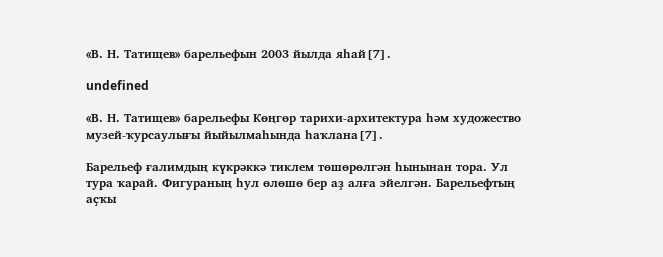«В. Н. Татищев» барельефын 2003 йылда яһай[7].

undefined

«В. Н. Татищев» барельефы Көңгөр тарихи-архитектура һәм художество музей-ҡурсаулығы йыйылмаһында һаҡлана[7].

Барельеф ғалимдың күкрәккә тиклем төшөрөлгән һынынан тора. Ул тура ҡарай. Фигураның һул өлөшө бер аҙ алға эйелгән. Барельефтың аҫҡы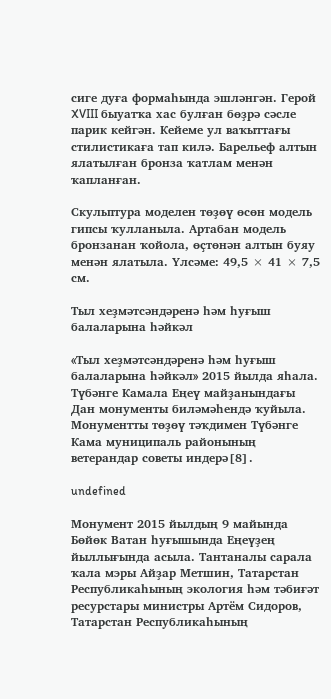сиге дуға формаһында эшләнгән. Герой XVIII быуатҡа хас булған бөҙрә сәсле парик кейгән. Кейеме ул ваҡыттағы стилистикаға тап килә. Барельеф алтын ялатылған бронза ҡатлам менән ҡапланған.

Скульптура моделен төҙөү өсөн модель гипсы ҡулланыла. Артабан модель бронзанан ҡойола, өҫтөнән алтын буяу менән ялатыла. Үлсәме: 49,5 × 41 × 7,5 см.

Тыл хеҙмәтсәндәренә һәм һуғыш балаларына һәйкәл

«Тыл хеҙмәтсәндәренә һәм һуғыш балаларына һәйкәл» 2015 йылда яһала. Түбәнге Камала Еңеү майҙанындағы Дан монументы биләмәһендә ҡуйыла. Монументты төҙөү тәҡдимен Түбәнге Кама муниципаль районының ветерандар советы индерә[8].

undefined

Монумент 2015 йылдың 9 майында Бөйөк Ватан һуғышында Еңеүҙең йыллығында асыла. Тантаналы сарала ҡала мэры Айҙар Метшин, Татарстан Республикаһының экология һәм тәбиғәт ресурстары министры Артём Сидоров, Татарстан Республикаһының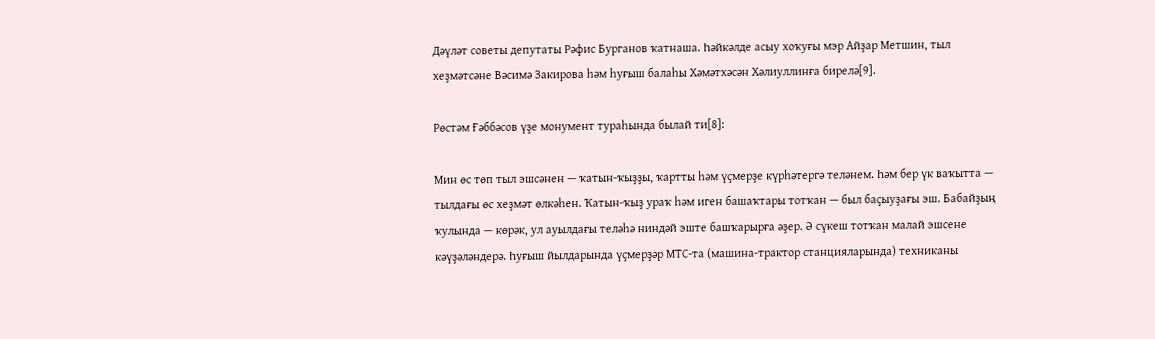Дәүләт советы депутаты Рәфис Бурганов ҡатнаша. Һәйкәлде асыу хоҡуғы мэр Айҙар Метшин, тыл хеҙмәтсәне Вәсимә Закирова һәм һуғыш балаһы Хәмәтхәсән Хәлиуллинға бирелә[9].

Рөстәм Ғәббәсов үҙе монумент тураһында былай ти[8]:

Мин өс төп тыл эшсәнен — ҡатын-ҡыҙҙы, ҡартты һәм үҫмерҙе күрһәтергә теләнем. Һәм бер үк ваҡытта — тылдағы өс хеҙмәт өлкәһен. Ҡатын-ҡыҙ ураҡ һәм иген башаҡтары тотҡан — был баҫыуҙағы эш. Бабайҙың ҡулында — көрәк, ул ауылдағы теләһә ниндәй эште башҡарырға әҙер. Ә сүкеш тотҡан малай эшсене кәүҙәләндерә. Һуғыш йылдарында үҫмерҙәр МТС-та (машина-трактор станцияларында) техниканы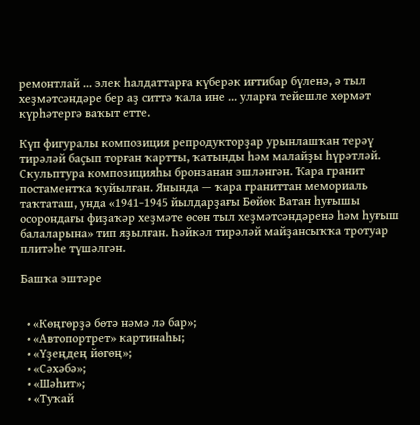ремонтлай ... элек һалдаттарға күберәк иғтибар бүленә, ә тыл хеҙмәтсәндәре бер аҙ ситтә ҡала ине ... уларға тейешле хөрмәт күрһәтергә ваҡыт етте.

Күп фигуралы композиция репродукторҙар урынлашҡан терәү тирәләй баҫып торған ҡартты, ҡатынды һәм малайҙы һүрәтләй. Скульптура композицияһы бронзанан эшләнгән. Ҡара гранит постаментҡа ҡуйылған. Янында — ҡара граниттан мемориаль таҡтаташ, унда «1941−1945 йылдарҙағы Бөйөк Ватан һуғышы осорондағы фиҙаҡәр хеҙмәте өсөн тыл хеҙмәтсәндәренә һәм һуғыш балаларына» тип яҙылған. Һәйкәл тирәләй майҙансыҡҡа тротуар плитәһе түшәлгән.

Башҡа эштәре


  • «Көңгөрҙә бөтә нәмә лә бар»;
  • «Автопортрет» картинаһы;
  • «Үҙеңдең йөгөң»;
  • «Сәхәбә»;
  • «Шәһит»;
  • «Туҡай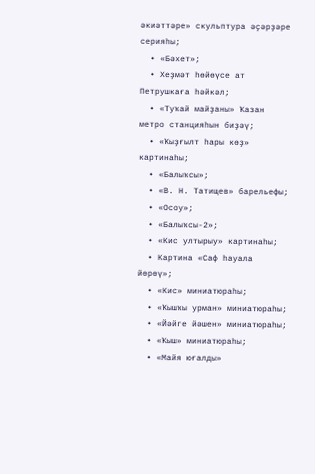әкиәттәре» скульптура әҫәрҙәре серияһы;
  • «Бәхет»;
  • Хеҙмәт һөйөүсе ат Петрушкаға һәйкәл;
  • «Туҡай майҙаны» Ҡазан метро станцияһын биҙәү;
  • «Ҡыҙғылт һары көҙ» картинаһы;
  • «Балыҡсы»;
  • «В. Н. Татищев» барельефы;
  • «Осоу»;
  • «Балыҡсы-2»;
  • «Кис ултырыу» картинаһы;
  • Картина «Саф һауала йөрөү»;
  • «Кис» миниатюраһы;
  • «Ҡышҡы урман» миниатюраһы;
  • «Йәйге йәшен» миниатюраһы;
  • «Ҡыш» миниатюраһы;
  • «Майя юғалды»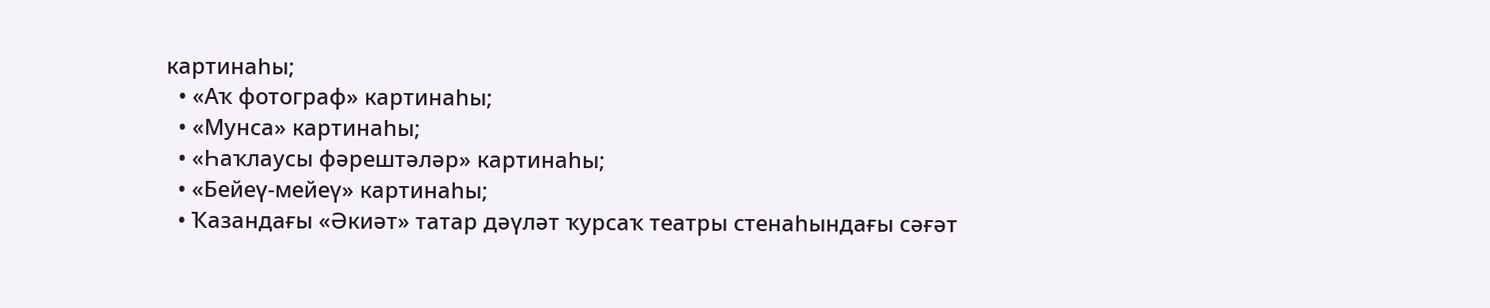картинаһы;
  • «Аҡ фотограф» картинаһы;
  • «Мунса» картинаһы;
  • «Һаҡлаусы фәрештәләр» картинаһы;
  • «Бейеү-мейеү» картинаһы;
  • Ҡазандағы «Әкиәт» татар дәүләт ҡурсаҡ театры стенаһындағы сәғәт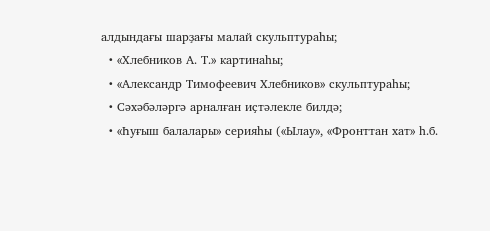алдындағы шарҙағы малай скульптураһы;
  • «Хлебников А. Т.» картинаһы;
  • «Александр Тимофеевич Хлебников» скульптураһы;
  • Сәхәбәләргә арналған иҫтәлекле билдә;
  • «Һуғыш балалары» серияһы («Ылау», «Фронттан хат» һ.б.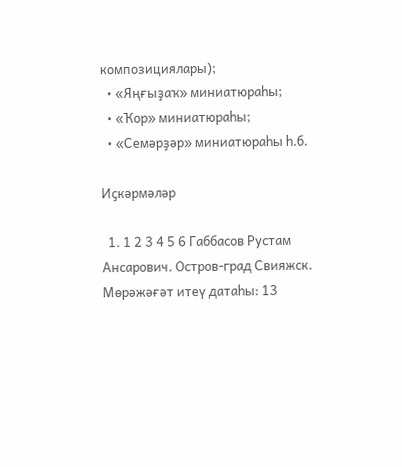композициялары);
  • «Яңғыҙаҡ» миниатюраһы;
  • «Ҡор» миниатюраһы;
  • «Семәрҙәр» миниатюраһы һ.б.

Иҫкәрмәләр

  1. 1 2 3 4 5 6 Габбасов Рустам Ансарович. Остров-град Свияжск. Мөрәжәғәт итеү датаһы: 13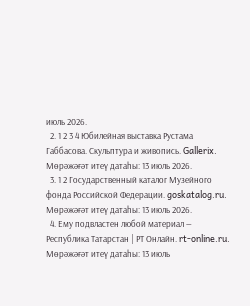июль 2026.
  2. 1 2 3 4 Юбилейная выставка Рустама Габбасова. Скульптура и живопись. Gallerix. Мөрәжәғәт итеү датаһы: 13 июль 2026.
  3. 1 2 Государственный каталог Музейного фонда Российской Федерации. goskatalog.ru. Мөрәжәғәт итеү датаһы: 13 июль 2026.
  4. Ему подвластен любой материал — Республика Татарстан | РТ Онлайн. rt-online.ru. Мөрәжәғәт итеү датаһы: 13 июль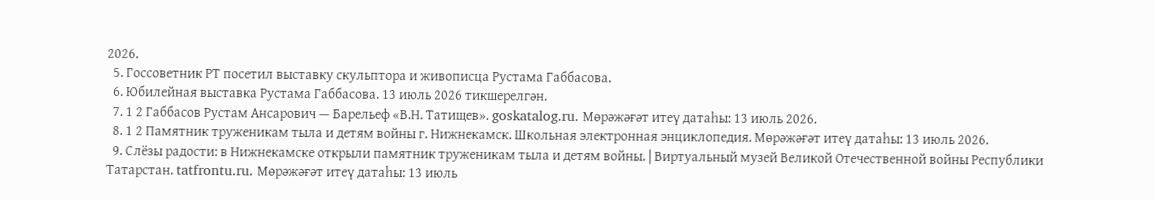2026.
  5. Госсоветник РТ посетил выставку скульптора и живописца Рустама Габбасова.
  6. Юбилейная выставка Рустама Габбасова. 13 июль 2026 тикшерелгән.
  7. 1 2 Габбасов Рустам Ансарович — Барельеф «В.Н. Татищев». goskatalog.ru. Мөрәжәғәт итеү датаһы: 13 июль 2026.
  8. 1 2 Памятник труженикам тыла и детям войны г. Нижнекамск. Школьная электронная энциклопедия. Мөрәжәғәт итеү датаһы: 13 июль 2026.
  9. Слёзы радости: в Нижнекамске открыли памятник труженикам тыла и детям войны. | Виртуальный музей Великой Отечественной войны Республики Татарстан. tatfrontu.ru. Мөрәжәғәт итеү датаһы: 13 июль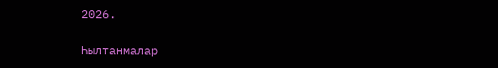2026.

Һылтанмалар